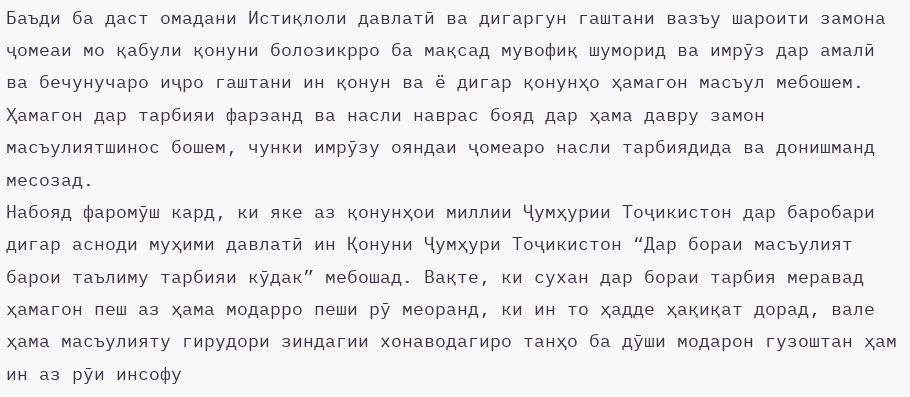Баъди ба даст омадани Истиқлоли давлатӣ ва дигаргун гаштани вазъу шароити замона ҷомеаи мо қабули қонуни болозикрро ба мақсад мувофиқ шуморид ва имрӯз дар амалӣ ва бечунучаро иҷро гаштани ин қонун ва ё дигар қонунҳо ҳамагон масъул мебошем. Ҳамагон дар тарбияи фарзанд ва насли наврас бояд дар ҳама давру замон масъулиятшинос бошем, чунки имрӯзу ояндаи ҷомеаро насли тарбиядида ва донишманд месозад.
Набояд фаромӯш кард, ки яке аз қонунҳои миллии Ҷумҳурии Тоҷикистон дар баробари дигар асноди муҳими давлатӣ ин Қонуни Ҷумҳури Тоҷикистон “Дар бораи масъулият барои таълиму тарбияи кӯдак” мебошад. Вақте, ки сухан дар бораи тарбия меравад ҳамагон пеш аз ҳама модарро пеши рӯ меоранд, ки ин то ҳадде ҳақиқат дорад, вале ҳама масъулияту гирудори зиндагии хонаводагиро танҳо ба дӯши модарон гузоштан ҳам ин аз рӯи инсофу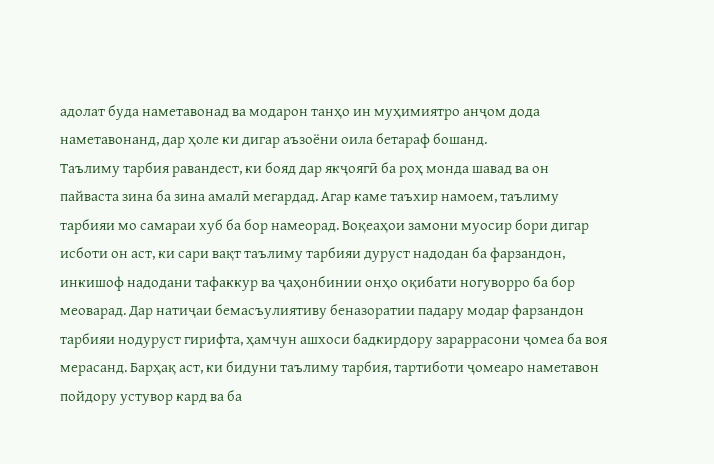адолат буда наметавонад ва модарон танҳо ин муҳимиятро анҷом дода наметавонанд, дар ҳоле ки дигар аъзоёни оила бетараф бошанд.
Таълиму тарбия равандест, ки бояд дар якҷоягӣ ба роҳ монда шавад ва он пайваста зина ба зина амалӣ мегардад. Агар каме таъхир намоем, таълиму тарбияи мо самараи хуб ба бор намеорад. Воқеаҳои замони муосир бори дигар исботи он аст, ки сари вақт таълиму тарбияи дуруст надодан ба фарзандон, инкишоф надодани тафаккур ва ҷаҳонбинии онҳо оқибати ногуворро ба бор меоварад. Дар натиҷаи бемасъулиятиву беназоратии падару модар фарзандон тарбияи нодуруст гирифта, ҳамчун ашхоси бадкирдору зараррасони ҷомеа ба воя мерасанд. Барҳақ аст, ки бидуни таълиму тарбия, тартиботи ҷомеаро наметавон пойдору устувор кард ва ба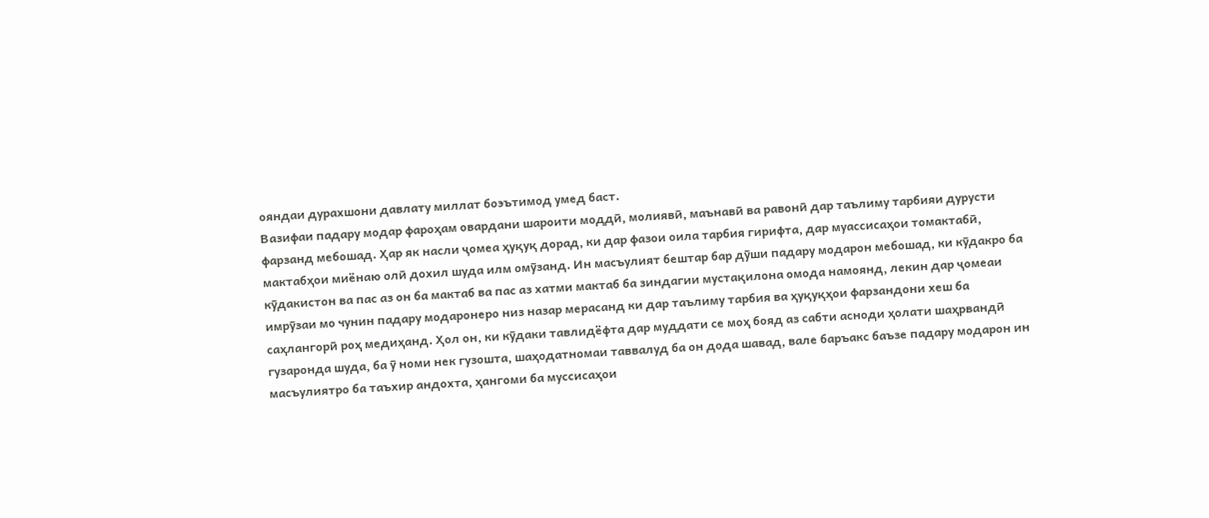ояндаи дурахшони давлату миллат боэътимод умед баст.
Вазифаи падару модар фароҳам овардани шароити моддӣ, молиявӣ, маънавӣ ва равонӣ дар таълиму тарбияи дурусти фарзанд мебошад. Ҳар як насли ҷомеа ҳуқуқ дорад, ки дар фазои оила тарбия гирифта, дар муассисаҳои томактабӣ, мактабҳои миёнаю олӣ дохил шуда илм омӯзанд. Ин масъулият бештар бар дӯши падару модарон мебошад, ки кӯдакро ба кӯдакистон ва пас аз он ба мактаб ва пас аз хатми мактаб ба зиндагии мустақилона омода намоянд, лекин дар ҷомеаи имрӯзаи мо чунин падару модаронеро низ назар мерасанд ки дар таълиму тарбия ва ҳуқуқҳои фарзандони хеш ба саҳлангорӣ роҳ медиҳанд. Ҳол он, ки кӯдаки тавлидёфта дар муддати се моҳ бояд аз сабти асноди ҳолати шаҳрвандӣ гузаронда шуда, ба ӯ номи нек гузошта, шаҳодатномаи таввалуд ба он дода шавад, вале баръакс баъзе падару модарон ин масъулиятро ба таъхир андохта, ҳангоми ба муссисаҳои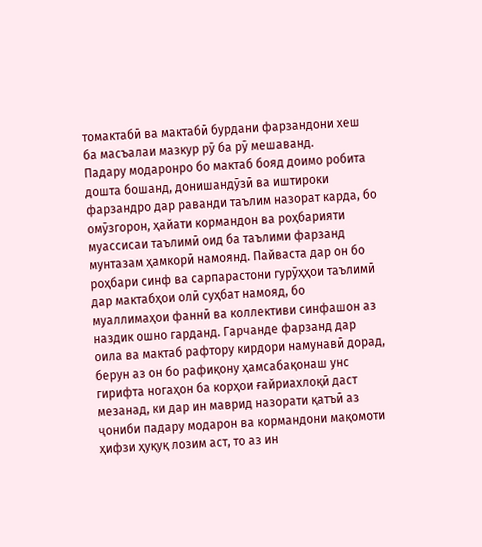томактабӣ ва мактабӣ бурдани фарзандони хеш ба масъалаи мазкур рӯ ба рӯ мешаванд.
Падару модаронро бо мактаб бояд доимо робита дошта бошанд, донишандӯзӣ ва иштироки фарзандро дар раванди таълим назорат карда, бо омӯзгорон, ҳайати кормандон ва роҳбарияти муассисаи таълимӣ оид ба таълими фарзанд мунтазам ҳамкорӣ намоянд. Пайваста дар он бо роҳбари синф ва сарпарастони гурӯҳҳои таълимӣ дар мактабҳои олӣ суҳбат намояд, бо муаллимаҳои фаннӣ ва коллективи синфашон аз наздик ошно гарданд. Гарчанде фарзанд дар оила ва мактаб рафтору кирдори намунавӣ дорад, берун аз он бо рафиқону ҳамсабақонаш унс гирифта ногаҳон ба корҳои ғайриахлоқӣ даст мезанад, ки дар ин маврид назорати қатъӣ аз ҷониби падару модарон ва кормандони мақомоти ҳифзи ҳуқуқ лозим аст, то аз ин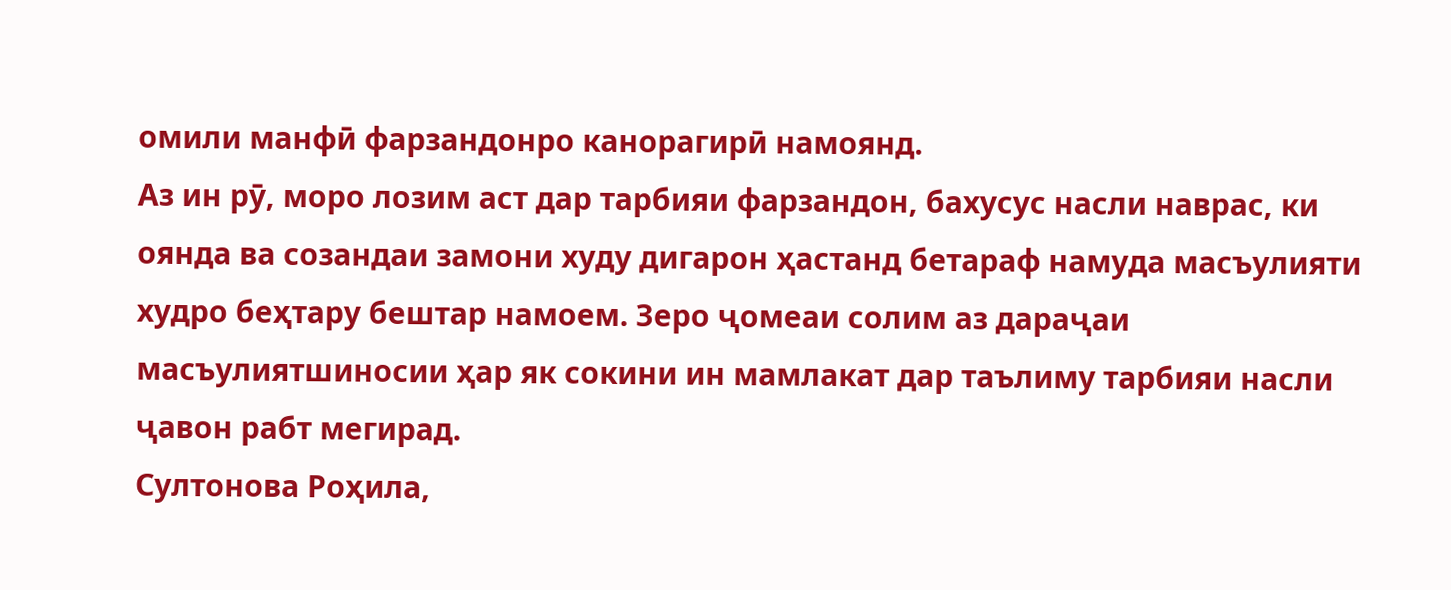омили манфӣ фарзандонро канорагирӣ намоянд.
Аз ин рӯ, моро лозим аст дар тарбияи фарзандон, бахусус насли наврас, ки оянда ва созандаи замони худу дигарон ҳастанд бетараф намуда масъулияти худро беҳтару бештар намоем. Зеро ҷомеаи солим аз дараҷаи масъулиятшиносии ҳар як сокини ин мамлакат дар таълиму тарбияи насли ҷавон рабт мегирад.
Султонова Роҳила,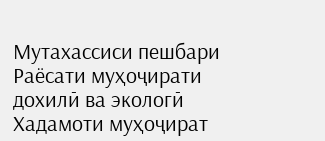Мутахассиси пешбари Раёсати муҳоҷирати дохилӣ ва экологӣ Хадамоти муҳоҷират